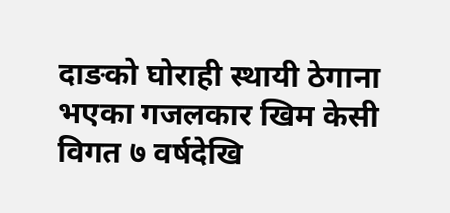दाङको घोराही स्थायी ठेगाना भएका गजलकार खिम केसी विगत ७ वर्षदेखि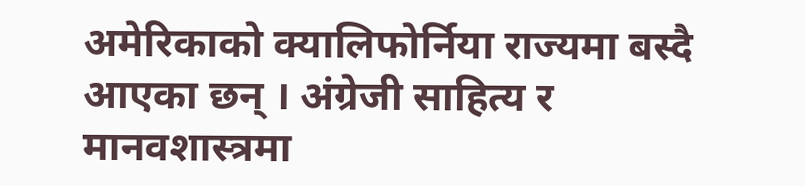अमेरिकाको क्यालिफोर्निया राज्यमा बस्दै आएका छन् । अंग्रेजी साहित्य र मानवशास्त्रमा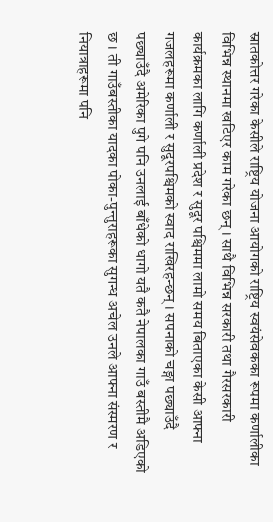स्नातकोत्तर गरेका केसीले राष्ट्रिय योजना आयोगको राष्ट्रिय स्वयंसेवकका रूपमा कर्णालीका विभिन्न स्थानमा खटिएर काम गरेका छन् । साथै विभिन्न सरकारी तथा गैरसरकारी कार्यक्रमका लागि कर्णाली प्रदेश र सुदूर पश्चिममा लामो समय बिताएका केसी आफ्ना गजलहरूमा कर्णाली र सुदूरपश्चिमको स्वाद राखिरहन्छन् । सपनाको चङ्गा पछ्याउँदै पछ्याउँदै अमेरिका पुगे पनि उनलाई बाँधेको धागो यतै कतै नेपालका गाउँ बस्तीमै अडिएको छ । ती गाउँबस्तीका यादका पोका-पुन्तुराहरूका सुगन्ध अचेल उनले आफ्ना संस्मरण र नियात्राहरूमा पनि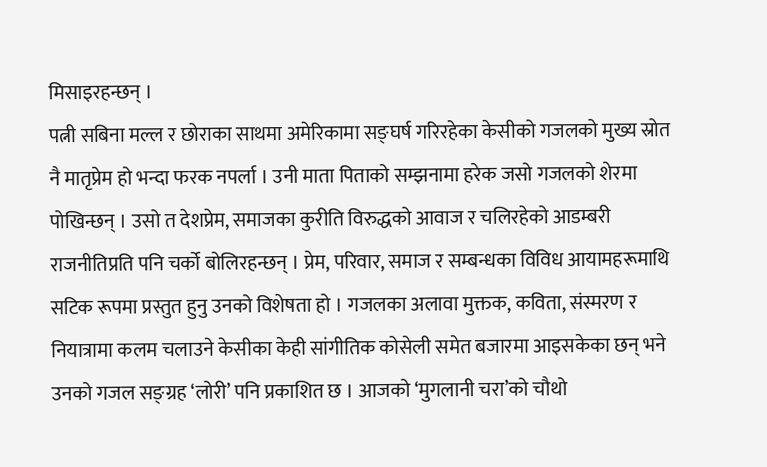मिसाइरहन्छन् ।
पत्नी सबिना मल्ल र छोराका साथमा अमेरिकामा सङ्घर्ष गरिरहेका केसीको गजलको मुख्य स्रोत नै मातृप्रेम हो भन्दा फरक नपर्ला । उनी माता पिताको सम्झनामा हरेक जसो गजलको शेरमा पोखिन्छन् । उसो त देशप्रेम, समाजका कुरीति विरुद्धको आवाज र चलिरहेको आडम्बरी राजनीतिप्रति पनि चर्को बोलिरहन्छन् । प्रेम, परिवार, समाज र सम्बन्धका विविध आयामहरूमाथि सटिक रूपमा प्रस्तुत हुनु उनको विशेषता हो । गजलका अलावा मुक्तक, कविता, संस्मरण र नियात्रामा कलम चलाउने केसीका केही सांगीतिक कोसेली समेत बजारमा आइसकेका छन् भने उनको गजल सङ्ग्रह ‘लोरी’ पनि प्रकाशित छ । आजको ‘मुगलानी चरा’को चौथो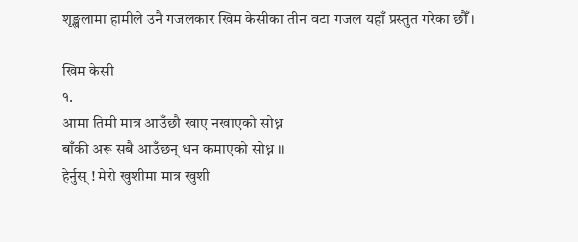शृङ्खलामा हामीले उनै गजलकार खिम केसीका तीन वटा गजल यहाँ प्रस्तुत गरेका छौँ ।

खिम केसी
१.
आमा तिमी मात्र आउँछौ खाए नखाएको सोध्न
बाँकी अरू सबै आउँछन् धन कमाएको सोध्न ।।
हेर्नुस् ! मेरो खुशीमा मात्र खुशी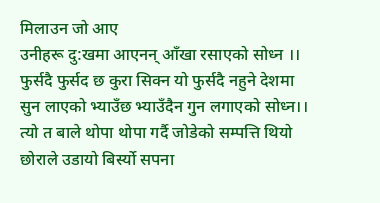मिलाउन जो आए
उनीहरू दु:खमा आएनन् आँखा रसाएको सोध्न ।।
फुर्सदै फुर्सद छ कुरा सिक्न यो फुर्सदै नहुने देशमा
सुन लाएको भ्याउँछ भ्याउँदैन गुन लगाएको सोध्न।।
त्यो त बाले थोपा थोपा गर्दै जोडेको सम्पत्ति थियो
छोराले उडायो बिर्स्यो सपना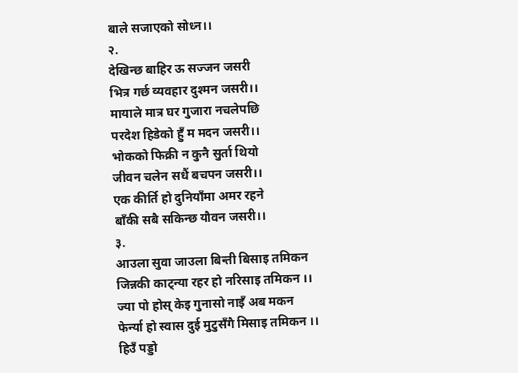बाले सजाएको सोध्न।।
२.
देखिन्छ बाहिर ऊ सज्जन जसरी
भित्र गर्छ व्यवहार दुश्मन जसरी।।
मायाले मात्र घर गुजारा नचलेपछि
परदेश हिडेको हुँ म मदन जसरी।।
भोकको फिक्री न कुनै सुर्ता थियो
जीवन चलेन सधैं बचपन जसरी।।
एक कीर्ति हो दुनियाँमा अमर रहने
बाँकी सबै सकिन्छ यौवन जसरी।।
३.
आउला सुवा जाउला बिन्ती बिसाइ तमिकन
जिन्नकी काट्न्या रहर हो नरिसाइ तमिकन ।।
ज्या पो होस् केइ गुनासो नाइँ अब मकन
फेर्न्या हो स्वास दुई मुटुसँगै मिसाइ तमिकन ।।
हिउँ पड्डो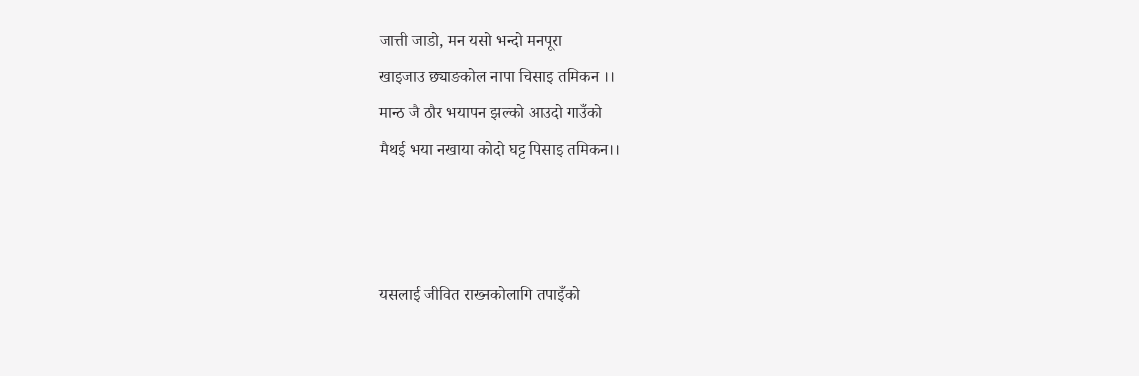जात्ती जाडो, मन यसो भन्दो मनपूरा
खाइजाउ छ्याङकोल नापा चिसाइ तमिकन ।।
मान्ठ जै ठौर भयापन झल्को आउदो गाउँको
मैथई भया नखाया कोदो घट्ट पिसाइ तमिकन।।



यसलाई जीवित राख्नकोलागि तपाइँको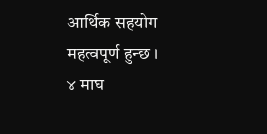आर्थिक सहयोग महत्वपूर्ण हुन्छ ।
४ माघ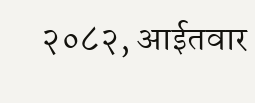२०८२, आईतवार